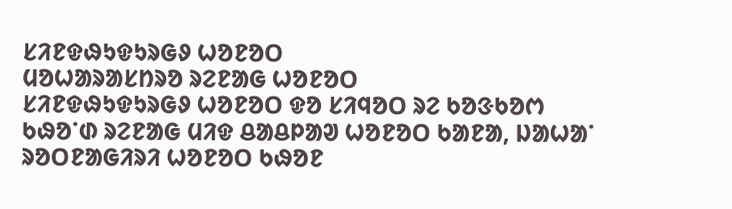ᱥᱤᱱᱫᱷᱩᱫᱩᱨᱜᱽ ᱦᱚᱱᱚᱛ
ᱢᱚᱦᱟᱨᱟᱥᱴᱨᱚ ᱨᱮᱱᱟᱜ ᱦᱚᱱᱚᱛ
ᱥᱤᱱᱫᱷᱩᱫᱩᱨᱜᱽ ᱦᱚᱱᱚᱛ ᱫᱚ ᱥᱤᱧᱚᱛ ᱨᱮ ᱠᱚᱝᱠᱚᱬ ᱠᱷᱚᱸᱰ ᱨᱮᱱᱟᱜ ᱢᱤᱫ ᱪᱟᱪᱞᱟᱣ ᱦᱚᱱᱚᱛ ᱠᱟᱱᱟ, ᱡᱟᱦᱟᱸ ᱨᱚᱛᱱᱟᱜᱤᱨᱤ ᱦᱚᱱᱚᱛ ᱠᱷᱚᱱ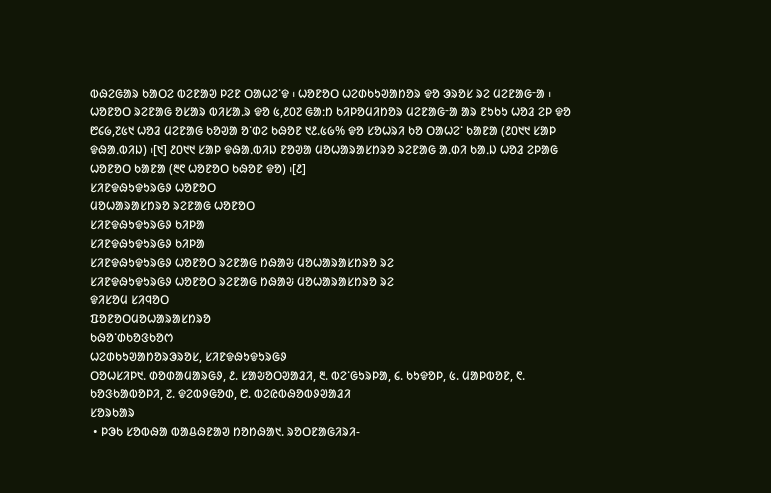ᱵᱷᱮᱜᱟᱨ ᱠᱟᱛᱮ ᱵᱮᱱᱟᱣ ᱞᱮᱱ ᱛᱟᱦᱮᱸᱫ ᱾ ᱦᱚᱱᱚᱛ ᱦᱮᱰᱠᱩᱣᱟᱴᱚᱨ ᱫᱚ ᱳᱨᱚᱥ ᱨᱮ ᱢᱮᱱᱟᱜᱼᱟ ᱾ ᱦᱚᱱᱚᱛ ᱨᱮᱱᱟᱜ ᱚᱥᱟᱨ ᱵᱤᱥᱟᱹᱨ ᱫᱚ ᱕,᱒᱐᱗ ᱜᱟᱺᱴ ᱠᱤᱞᱚᱢᱤᱴᱚᱨ ᱢᱮᱱᱟᱜᱼᱟ ᱟᱨ ᱱᱩᱠᱩ ᱦᱚᱲ ᱮᱞ ᱫᱚ ᱘᱔᱙,᱗᱕᱑ ᱦᱚᱲ ᱢᱮᱱᱟᱜ ᱠᱚᱣᱟ ᱚᱸᱰᱮ ᱠᱷᱚᱱ ᱑᱒.᱕᱙% ᱫᱚ ᱥᱚᱦᱨᱤ ᱠᱚ ᱛᱟᱦᱮᱸ ᱠᱟᱱᱟ (᱒᱐᱑᱑ ᱥᱟᱞ ᱫᱷᱟᱹᱵᱤᱡ) ᱾[᱑] ᱒᱐᱑᱑ ᱥᱟᱞ ᱫᱷᱟᱹᱵᱤᱡ ᱱᱚᱣᱟ ᱢᱚᱦᱟᱨᱟᱥᱴᱨᱚ ᱨᱮᱱᱟᱜ ᱟᱹᱰᱤ ᱠᱟᱹᱡ ᱦᱚᱲ ᱮᱞᱟᱜ ᱦᱚᱱᱚᱛ ᱠᱟᱱᱟ (᱓᱖ ᱦᱚᱱᱚᱛ ᱠᱷᱚᱱ ᱫᱚ) ᱾[᱒]
ᱥᱤᱱᱫᱷᱩᱫᱩᱨᱜᱽ ᱦᱚᱱᱚᱛ
ᱢᱚᱦᱟᱨᱟᱥᱴᱨᱚ ᱨᱮᱱᱟᱜ ᱦᱚᱱᱚᱛ
ᱥᱤᱱᱫᱷᱩᱫᱩᱨᱜᱽ ᱠᱤᱞᱟ
ᱥᱤᱱᱫᱷᱩᱫᱩᱨᱜᱽ ᱠᱤᱞᱟ
ᱥᱤᱱᱫᱷᱩᱫᱩᱨᱜᱽ ᱦᱚᱱᱚᱛ ᱨᱮᱱᱟᱜ ᱴᱷᱟᱶ ᱢᱚᱦᱟᱨᱟᱥᱴᱨᱚ ᱨᱮ
ᱥᱤᱱᱫᱷᱩᱫᱩᱨᱜᱽ ᱦᱚᱱᱚᱛ ᱨᱮᱱᱟᱜ ᱴᱷᱟᱶ ᱢᱚᱦᱟᱨᱟᱥᱴᱨᱚ ᱨᱮ
ᱫᱤᱥᱚᱢ ᱥᱤᱧᱚᱛ
ᱯᱚᱱᱚᱛᱢᱚᱦᱟᱨᱟᱥᱴᱨᱚ
ᱠᱷᱚᱸᱰᱠᱚᱝᱠᱚᱬ
ᱦᱮᱰᱠᱩᱣᱟᱴᱚᱨᱳᱨᱚᱥ, ᱥᱤᱱᱫᱷᱩᱫᱩᱨᱜᱽ
ᱛᱚᱦᱥᱤᱞ᱑. ᱰᱚᱰᱟᱢᱟᱨᱜᱽ, ᱒. ᱥᱟᱶᱚᱛᱣᱟᱲᱤ, ᱓. ᱵᱮᱸᱜᱩᱨᱞᱟ, ᱔. ᱠᱩᱫᱚᱞ, ᱕. ᱢᱟᱞᱵᱚᱱ, ᱖. ᱠᱚᱝᱠᱟᱵᱚᱞᱤ, ᱗. ᱫᱮᱵᱽᱜᱚᱰ, ᱘. ᱵᱮᱭᱵᱷᱚᱵᱽᱣᱟᱲᱤ
ᱥᱚᱨᱠᱟᱨ
 • ᱞᱳᱠ ᱥᱚᱵᱷᱟ ᱵᱟᱪᱷᱱᱟᱣ ᱴᱚᱴᱷᱟ᱑. ᱨᱚᱛᱱᱟᱜᱤᱨᱤ-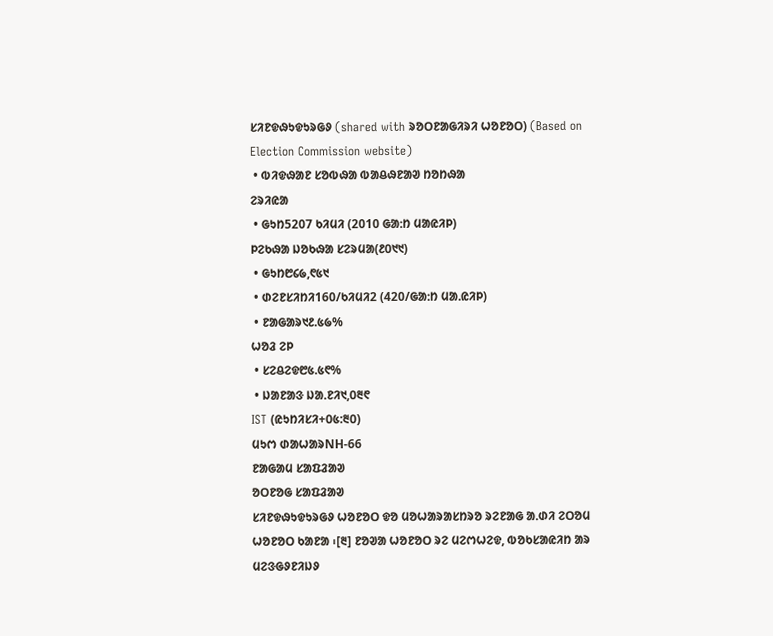ᱥᱤᱱᱫᱷᱩᱫᱩᱨᱜᱽ (shared with ᱨᱚᱛᱱᱟᱜᱤᱨᱤ ᱦᱚᱱᱚᱛ) (Based on Election Commission website)
 • ᱵᱤᱫᱷᱟᱱ ᱥᱚᱵᱷᱟ ᱵᱟᱪᱷᱱᱟᱣ ᱴᱚᱴᱷᱟ
ᱮᱨᱤᱭᱟ
 • ᱜᱩᱴ5207 ᱠᱤᱢᱤ (2010 ᱜᱟᱺᱴ ᱢᱟᱭᱤᱞ)
ᱞᱮᱠᱷᱟ ᱡᱚᱠᱷᱟ ᱥᱮᱨᱢᱟ(᱒᱐᱑᱑)
 • ᱜᱩᱴ᱘᱔᱙,᱖᱕᱑
 • ᱰᱮᱱᱥᱤᱴᱤ160/ᱠᱤᱢᱤ2 (420/ᱜᱟᱺᱴ ᱢᱟᱹᱭᱤᱞ)
 • ᱱᱟᱜᱟᱨ᱑᱒.᱕᱙%
ᱦᱚᱲ ᱮᱞ
 • ᱥᱮᱪᱮᱫ᱘᱕.᱕᱖%
 • ᱡᱟᱱᱟᱝ ᱡᱟᱹᱱᱤ᱑,᱐᱓᱖
IST (ᱭᱩᱴᱤᱥᱤ+᱐᱕:᱓᱐)
ᱢᱩᱬ ᱰᱟᱦᱟᱨNH-66
ᱱᱟᱜᱟᱢ ᱥᱟᱯᱲᱟᱣ
ᱚᱛᱱᱚᱜ ᱥᱟᱯᱲᱟᱣ
ᱥᱤᱱᱫᱷᱩᱫᱩᱨᱜᱽ ᱦᱚᱱᱚᱛ ᱫᱚ ᱢᱚᱦᱟᱨᱟᱥᱴᱨᱚ ᱨᱮᱱᱟᱜ ᱟᱹᱰᱤ ᱮᱛᱚᱢ ᱦᱚᱱᱚᱛ ᱠᱟᱱᱟ ᱾[᱓] ᱱᱚᱣᱟ ᱦᱚᱱᱚᱛ ᱨᱮ ᱢᱮᱬᱦᱮᱫ, ᱵᱚᱠᱥᱟᱭᱤᱴ ᱟᱨ ᱢᱮᱝᱜᱽᱱᱤᱡᱽ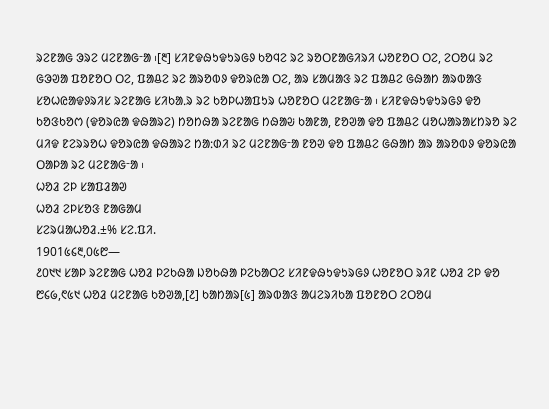ᱨᱮᱱᱟᱜ ᱳᱨᱮ ᱢᱮᱱᱟᱜᱼᱟ ᱾[᱓] ᱥᱤᱱᱫᱷᱩᱫᱩᱨᱜᱽ ᱠᱚᱧᱮ ᱨᱮ ᱨᱚᱛᱱᱟᱜᱤᱨᱤ ᱦᱚᱱᱚᱛ ᱛᱮ, ᱮᱛᱚᱢ ᱨᱮ ᱜᱳᱣᱟ ᱯᱚᱱᱚᱛ ᱛᱮ, ᱯᱟᱪᱮ ᱨᱮ ᱟᱨᱚᱵᱽ ᱫᱚᱨᱭᱟ ᱛᱮ, ᱟᱨ ᱥᱟᱢᱟᱝ ᱨᱮ ᱯᱟᱪᱮ ᱜᱷᱟᱴ ᱟᱨᱵᱟᱝ ᱥᱚᱦᱭᱟᱫᱽᱨᱤᱥ ᱨᱮᱱᱟᱜ ᱥᱤᱠᱟᱹᱨ ᱨᱮ ᱠᱚᱞᱦᱟᱯᱩᱨ ᱦᱚᱱᱚᱛ ᱢᱮᱱᱟᱜᱼᱟ ᱾ ᱥᱤᱱᱫᱷᱩᱫᱩᱨᱜᱽ ᱫᱚ ᱠᱚᱝᱠᱚᱬ (ᱫᱚᱨᱭᱟ ᱫᱷᱟᱨᱮ) ᱴᱚᱴᱷᱟ ᱨᱮᱱᱟᱜ ᱴᱷᱟᱶ ᱠᱟᱱᱟ, ᱱᱚᱣᱟ ᱫᱚ ᱯᱟᱪᱮ ᱢᱚᱦᱟᱨᱟᱥᱴᱨᱚ ᱨᱮ ᱢᱤᱫ ᱱᱮᱨᱨᱚᱦ ᱫᱚᱨᱭᱟ ᱫᱷᱟᱨᱮ ᱴᱟᱺᱰᱤ ᱨᱮ ᱢᱮᱱᱟᱜᱼᱟ ᱱᱚᱣ ᱫᱚ ᱯᱟᱪᱮ ᱜᱷᱟᱴ ᱟᱨ ᱟᱨᱚᱵᱽ ᱫᱚᱨᱭᱟ ᱛᱟᱞᱟ ᱨᱮ ᱢᱮᱱᱟᱜᱼᱟ ᱾
ᱦᱚᱲ ᱮᱞ ᱥᱟᱯᱲᱟᱣ
ᱦᱚᱲ ᱮᱞᱥᱚᱝ ᱱᱟᱜᱟᱢ
ᱥᱮᱨᱢᱟᱦᱚᱲ.±% ᱥᱮ.ᱯᱤ.
1901᱕᱔᱓,᱐᱕᱘—
᱒᱐᱑᱑ ᱥᱟᱞ ᱨᱮᱱᱟᱜ ᱦᱚᱲ ᱞᱮᱠᱷᱟ ᱡᱚᱠᱷᱟ ᱞᱮᱠᱟᱛᱮ ᱥᱤᱱᱫᱷᱩᱫᱩᱨᱜᱽ ᱦᱚᱱᱚᱛ ᱨᱤᱱ ᱦᱚᱲ ᱮᱞ ᱫᱚ ᱘᱔᱙,᱖᱕᱑ ᱦᱚᱲ ᱢᱮᱱᱟᱜ ᱠᱚᱣᱟ,[᱒] ᱠᱟᱴᱟᱨ[᱕] ᱟᱨᱵᱟᱝ ᱟᱢᱮᱨᱤᱠᱟ ᱯᱚᱱᱚᱛ ᱮᱛᱚᱢ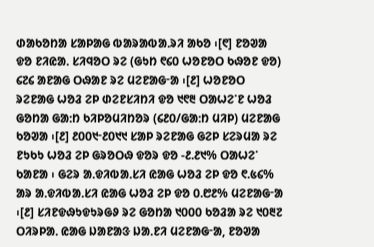ᱰᱟᱠᱚᱴᱟ ᱥᱟᱞᱟᱜ ᱵᱟᱨᱟᱵᱟᱹᱨᱤ ᱟᱠᱚ ᱾[᱖] ᱱᱚᱣᱟ ᱫᱚ ᱱᱤᱭᱟᱹ ᱥᱤᱧᱚᱛ ᱨᱮ (ᱜᱩᱴ ᱖᱔᱐ ᱦᱚᱱᱚᱛ ᱠᱷᱚᱱ ᱫᱚ) ᱔᱗᱔ ᱟᱱᱟᱜ ᱛᱷᱟᱱ ᱨᱮ ᱢᱮᱱᱟᱜᱼᱟ ᱾[᱒] ᱦᱚᱱᱚᱛ ᱨᱮᱱᱟᱜ ᱦᱚᱲ ᱮᱞ ᱰᱮᱱᱥᱤᱴᱤ ᱫᱚ ᱑᱖᱓ ᱛᱟᱦᱮᱸᱱ ᱦᱚᱲ ᱜᱚᱴᱟ ᱜᱟᱺᱴ ᱠᱤᱞᱚᱢᱤᱴᱚᱨ (᱔᱒᱐/ᱜᱟᱺᱴ ᱢᱤᱞ) ᱢᱮᱱᱟᱜ ᱠᱚᱣᱟ ᱾[᱒] ᱒᱐᱐᱑ᱼ᱒᱐᱑᱑ ᱥᱟᱞ ᱨᱮᱱᱟᱜ ᱜᱮᱞ ᱥᱮᱨᱢᱟ ᱨᱮ ᱱᱩᱠᱩ ᱦᱚᱲ ᱮᱞ ᱜᱨᱚᱛᱷ ᱫᱚᱨ ᱫᱚ -᱒.᱒᱑% ᱛᱟᱦᱮᱸ ᱠᱟᱱᱟ ᱾ ᱜᱮᱨ ᱟᱹᱫᱤᱵᱟᱹᱥᱤ ᱭᱟᱜ ᱦᱚᱲ ᱮᱞ ᱫᱚ ᱖.᱕᱔% ᱟᱨ ᱟᱹᱫᱤᱵᱟᱹᱥᱤ ᱭᱟᱜ ᱦᱚᱲ ᱮᱞ ᱫᱚ ᱐.᱘᱒% ᱢᱮᱱᱟᱜᱼᱟ ᱾[᱒] ᱥᱤᱱᱫᱷᱩᱫᱩᱨᱜᱽ ᱨᱮ ᱜᱚᱴᱟ ᱑᱐᱐᱐ ᱠᱚᱲᱟ ᱨᱮ ᱑᱐᱓᱗ ᱛᱤᱨᱞᱟᱹ ᱭᱟᱜ ᱡᱟᱱᱟᱝ ᱡᱟᱹᱱᱤ ᱢᱮᱱᱟᱜᱼᱟ, ᱱᱚᱣᱟ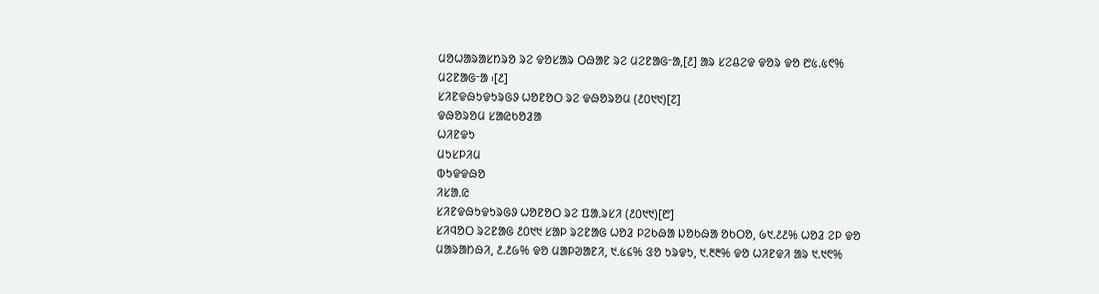ᱢᱚᱦᱟᱨᱟᱥᱴᱨᱚ ᱨᱮ ᱫᱚᱥᱟᱨ ᱛᱷᱟᱱ ᱨᱮ ᱢᱮᱱᱟᱜᱼᱟ,[᱒] ᱟᱨ ᱥᱮᱪᱮᱫ ᱫᱚᱨ ᱫᱚ ᱘᱕.᱕᱖% ᱢᱮᱱᱟᱜᱼᱟ ᱾[᱒]
ᱥᱤᱱᱫᱷᱩᱫᱩᱨᱜᱽ ᱦᱚᱱᱚᱛ ᱨᱮ ᱫᱷᱚᱨᱚᱢ (᱒᱐᱑᱑)[᱗]
ᱫᱷᱚᱨᱚᱢ ᱥᱟᱭᱠᱚᱲᱟ
ᱦᱤᱱᱫᱩ
ᱢᱩᱥᱞᱤᱢ
ᱵᱩᱫᱫᱷᱚ
ᱤᱥᱟᱹᱭ
ᱥᱤᱱᱫᱷᱩᱫᱩᱨᱜᱽ ᱦᱚᱱᱚᱛ ᱨᱮ ᱯᱟᱹᱨᱥᱤ (᱒᱐᱑᱑)[᱘]
ᱥᱤᱧᱚᱛ ᱨᱮᱱᱟᱜ ᱒᱐᱑᱑ ᱥᱟᱞ ᱨᱮᱱᱟᱜ ᱦᱚᱲ ᱞᱮᱠᱷᱟ ᱡᱚᱠᱷᱟ ᱚᱠᱛᱚ, ᱙᱑.᱒᱒% ᱦᱚᱲ ᱮᱞ ᱫᱚ ᱢᱟᱨᱟᱴᱷᱤ, ᱒.᱒᱙% ᱫᱚ ᱢᱟᱞᱣᱟᱱᱤ, ᱑.᱕᱔% ᱝᱚ ᱩᱨᱫᱩ, ᱑.᱓᱓% ᱫᱚ ᱦᱤᱱᱫᱤ ᱟᱨ ᱑.᱑᱖%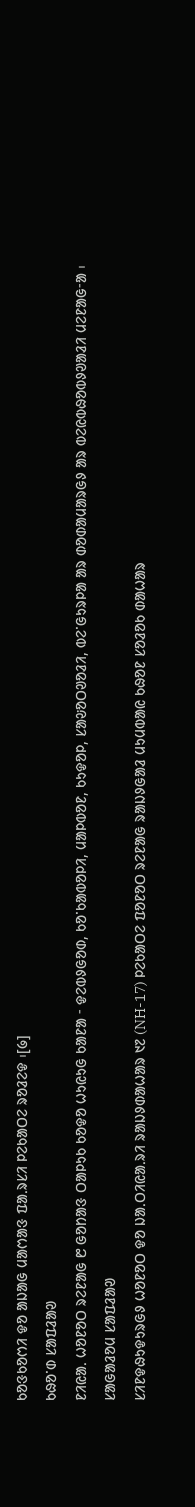ᱠᱚᱝᱠᱚᱬᱤ ᱫᱚ ᱟᱡᱟᱜ ᱢᱟᱬᱟᱝ ᱯᱟᱹᱨᱥᱤ ᱞᱮᱠᱟᱛᱮ ᱨᱚᱲᱮᱫ ᱾[᱙]
ᱠᱷᱚᱸᱰ ᱥᱟᱯᱲᱟᱣ
ᱱᱤᱭᱟᱹ ᱦᱚᱱᱚᱛ ᱨᱮᱱᱟᱜ ᱘ ᱜᱚᱴᱟᱝ ᱛᱟᱞᱩᱠ ᱠᱚᱫᱚ ᱦᱩᱭᱩᱜ ᱠᱟᱱᱟ ᱼ ᱫᱮᱵᱽᱜᱚᱰ, ᱠᱚᱸᱠᱟᱵᱚᱞᱤ, ᱢᱟᱞᱵᱚᱱ, ᱠᱩᱫᱚᱞ, ᱥᱟᱶᱚᱛᱣᱚᱲᱤ, ᱵᱮᱸᱜᱩᱨᱞᱟ ᱟᱨ ᱰᱚᱰᱟᱢᱟᱨᱜᱽ ᱟᱨ ᱵᱮᱭᱵᱷᱚᱵᱽᱣᱟᱲᱤ ᱢᱮᱱᱟᱜᱼᱟ ᱾
ᱥᱟᱜᱟᱲᱚᱢ ᱥᱟᱯᱲᱟᱣ
ᱥᱤᱱᱫᱷᱩᱫᱩᱨᱜᱽ ᱦᱚᱱᱚᱛ ᱫᱚ ᱡᱟᱹᱛᱤᱭᱟᱹᱨᱤ ᱨᱟᱡᱽᱰᱟᱦᱟᱨ ᱑᱗ (NH-17) ᱞᱮᱠᱟᱛᱮ ᱯᱚᱱᱚᱛ ᱨᱮᱱᱟᱜ ᱨᱟᱡᱽᱜᱟᱲ ᱢᱩᱢᱵᱟᱭ ᱠᱷᱚᱱ ᱥᱚᱲᱚᱠ ᱰᱟᱦᱟᱨ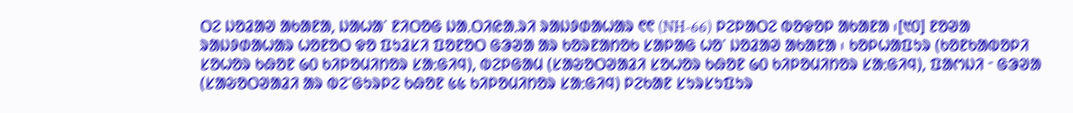ᱛᱮ ᱡᱚᱲᱟᱣ ᱟᱠᱟᱱᱟ, ᱡᱟᱦᱟᱸ ᱱᱤᱛᱚᱜ ᱡᱟᱹᱛᱤᱭᱟᱹᱨᱤ ᱨᱟᱡᱽᱰᱟᱦᱟᱨ ᱖᱖ (NH-66) ᱞᱮᱞᱟᱛᱮ ᱵᱚᱫᱚᱞ ᱟᱠᱟᱱᱟ ᱾[᱑᱐] ᱱᱚᱣᱟ ᱨᱟᱡᱽᱰᱟᱦᱟᱨ ᱦᱚᱱᱚᱛ ᱫᱚ ᱯᱩᱲᱥᱤ ᱯᱚᱱᱚᱛ ᱜᱳᱣᱟ ᱟᱨ ᱠᱚᱨᱱᱟᱴᱚᱠ ᱥᱟᱞᱟᱜ ᱦᱚᱸ ᱡᱚᱲᱟᱣ ᱟᱠᱟᱱᱟ ᱾ ᱠᱚᱞᱦᱟᱯᱩᱨ (ᱠᱚᱱᱠᱟᱵᱚᱞᱤ ᱥᱚᱦᱚᱨ ᱠᱷᱚᱱ ᱙᱐ ᱠᱤᱞᱚᱢᱤᱴᱚᱨ ᱥᱟᱺᱜᱤᱧ), ᱵᱮᱞᱜᱟᱢ (ᱥᱟᱶᱚᱛᱣᱟᱲᱤ ᱥᱚᱦᱚᱨ ᱠᱷᱚᱱ ᱙᱐ ᱠᱤᱞᱚᱢᱤᱴᱚᱨ ᱥᱟᱺᱜᱤᱧ), ᱯᱟᱬᱡᱤ ᱼ ᱜᱳᱣᱟ (ᱥᱟᱶᱚᱛᱣᱟᱲᱤ ᱟᱨ ᱵᱮᱸᱜᱩᱨᱞᱮ ᱠᱷᱚᱱ ᱕᱕ ᱠᱤᱞᱚᱢᱤᱴᱚᱨ ᱥᱟᱺᱜᱤᱧ) ᱞᱮᱠᱟᱱ ᱥᱩᱨᱥᱩᱯᱩᱨ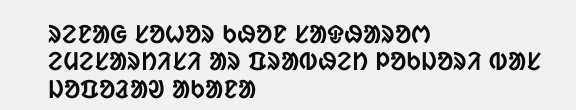ᱨᱮᱱᱟᱜ ᱥᱚᱦᱚᱨ ᱠᱷᱚᱱ ᱥᱟᱫᱷᱟᱨᱚᱬ ᱮᱢᱮᱥᱟᱨᱴᱤᱥᱤ ᱟᱨ ᱯᱨᱟᱵᱷᱮᱴ ᱞᱚᱠᱡᱚᱨᱤ ᱵᱟᱥ ᱡᱚᱯᱚᱲᱟᱣ ᱟᱠᱟᱱᱟ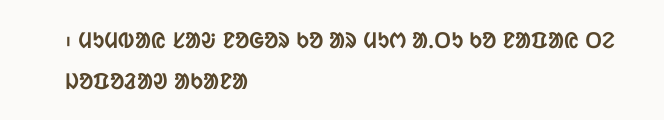᱾ ᱢᱩᱢᱵᱟᱭ ᱥᱟᱶ ᱱᱚᱜᱚᱨ ᱠᱚ ᱟᱨ ᱢᱩᱬ ᱟᱹᱛᱩ ᱠᱚ ᱱᱟᱯᱟᱭ ᱛᱮ ᱡᱚᱯᱚᱲᱟᱣ ᱟᱠᱟᱱᱟ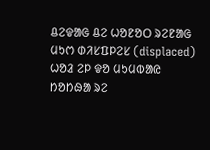ᱪᱮᱫᱟᱜ ᱪᱮ ᱦᱚᱱᱚᱛ ᱨᱮᱱᱟᱜ ᱢᱩᱬ ᱰᱤᱥᱯᱞᱮᱥ (displaced) ᱦᱚᱲ ᱮᱞ ᱫᱚ ᱢᱩᱢᱵᱟᱭ ᱴᱚᱴᱷᱟ ᱨᱮ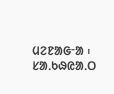ᱢᱮᱱᱟᱜᱼᱟ ᱾
ᱥᱟᱹᱠᱷᱭᱟᱹᱛ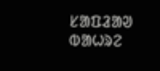ᱥᱟᱯᱲᱟᱣ
ᱵᱟᱦᱨᱮ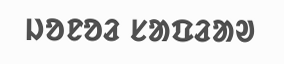ᱡᱚᱱᱚᱲ ᱥᱟᱯᱲᱟᱣ